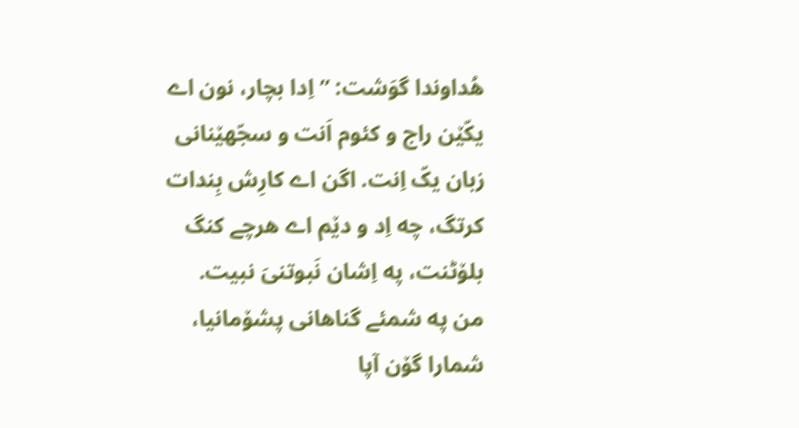هُداوندا گوَشت: ”اِدا بچار، نون اے یکّێن راج و کئوم اَنت و سجّهێنانی زبان یکّ اِنت. اگن اے کارِش بِندات کرتگ، چه اِد و دێم اے هرچے کنگ بلۆٹنت، په اِشان نَبوتنیَ نبیت.
من په شمئے گناهانی پشۆمانیا، شمارا گۆن آپا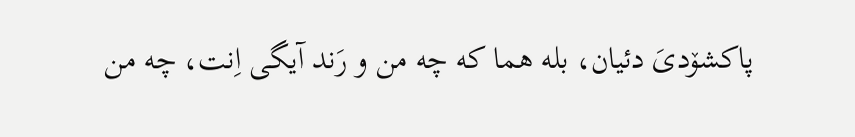پاکشۆدیَ دئیان، بله هما که چه من و رَند آیگی اِنت، چه من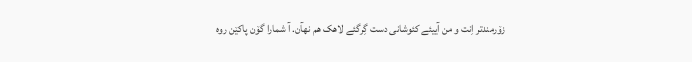زۆرمندتر اِنت و من آییئے کئوشانی دست گِرگئے لاهک هم نهآن. آ شمارا گۆن پاکێن روه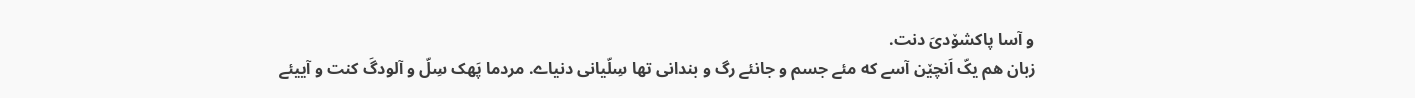و آسا پاکشۆدیَ دنت.
زبان هم یکّ اَنچێن آسے که مئے جسم و جانئے رگ و بندانی تها سِلّیانی دنیاے. مردما پَهک سِلّ و آلودگَ کنت و آییئے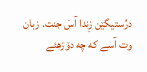درُستیگێن زِندا آسَ جنت. زبان وت آسے که چه دۆزهئے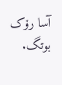آسا رۆک بوتگ.